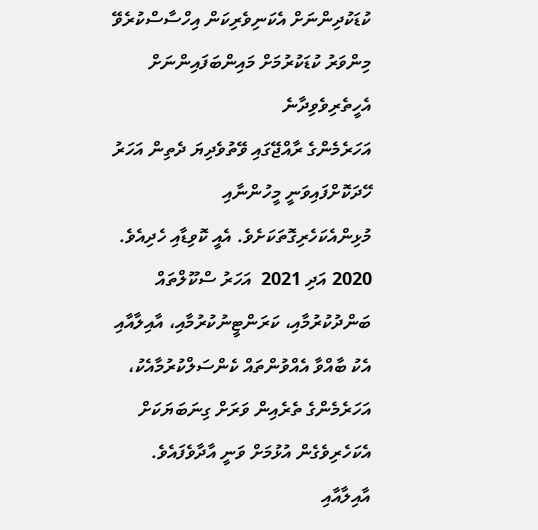ކުޑަކުދިންނަށް އެކަނިވެރިކަން އިހްސާސްކުރެވޭ މިންވަރު ކުޑަކުރުމަށް މައިންބަފައިންނަށް އެހީތެރިވެވިދާނެ
އަހަރެމެންގެ ރާއްޖޭގައި ވޭތުވެދިޔަ ދެތިން އަހަރު ހޭދަކޮށްފައިވަނީ މީހުންނާއި މުޅިންއެކަހެރިގޮތަކަށެވެ. އެއީ ކޮވިޑާއި ހެދިއެވެ. 2020 އަދި 2021  އަހަރު ސްކޫލްތައް ބަންދުކުރުމާއި، ކަރަންޓީނުކުރުމާއި، އާއިލާއާއި އެކު ބާއްވާ އެއްވުންތައް ކެންސަލްކުރުމާއެކު، އަހަރެމެންގެ ތެރެއިން ވަރަށް ގިނަބަޔަކަށް އެކަހެރިވެގެން އުޅުމަށް ވަނީ އާދާވެފައެވެ. އާއިލާއާއި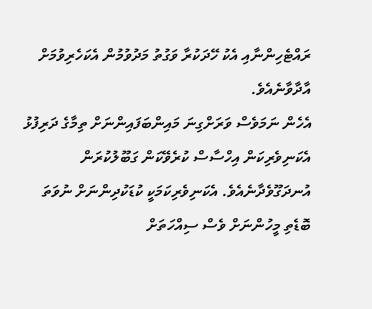ރައްޓެހިންނާއި އެކު ހޭދަކުރާ ވަގުތު މަދުވުމުން އެކަހެރިވުމަށް އާދާވާނެއެވެ.
އެހެން ނަމަވެސް ވަރަށްގިނަ މައިންބަފައިންނަށް ތިމާގެ ދަރިފުޅު އެކަނިވެރިކަން އިހްސާސް ކުރެވޭކަން ގަބޫލުކުރަން އުނދަގޫވެދާނެއެވެ. އެކަނިވެރިކަމަކީ ކުޑަކުދިންނަށް ނުވަތަ ބޮޑެތި މީހުންނަށް ވެސް ސިއްހަތަށް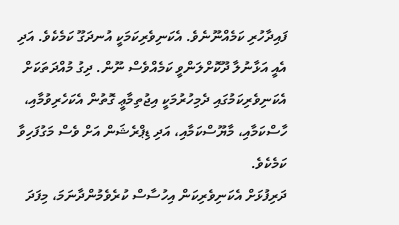ފައިދާހުރި ކަމެއްނޫނެވެ. އެކަނިވެރިކަމަކީ އުނދަގޫ ކަމެކެވެ. އަދި އެއީ އަޅާނުލާ ދޫކޮށްލަންވީ ކަމެއްވެސް ނޫން. ދިގު މުއްދަތަކަށް އެކަނިވެރިކަމުގައި ދެމިހުރުމަކީ އިޖުތިމާޢީ ގޮތުން އެކަހެރިވުމާއި، ހާސްކަމާއި، މާޔޫސްކަމާއި، އަދި ޑިޕްރެޝަން އަށް ވެސް މަގުފަހިވާ ކަމެކެވެ.
ދަރިފުޅަށް އެކަނިވެރިކަން އިހުސާސް ކުރެވެމުންދާނަމަ، މިފަދަ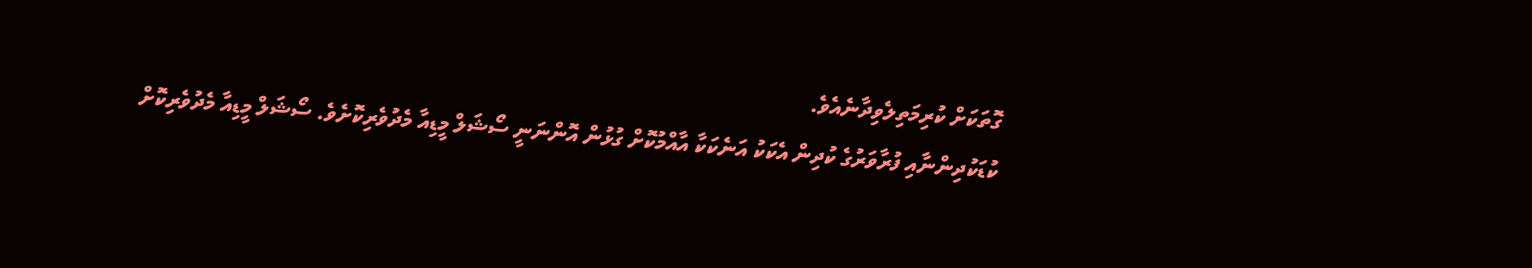ގޮތަކަށް ކުރިމަތިލެވިދާނެއެވެ.
ކުޑަކުދިންނާއި ފުރާވަރުގެ ކުދިން އެކަކު އަނެކަކާ އާއްމުކޮށް ގުޅުން އޮންނަނީ ސޯޝަލް މީޑިއާ މެދުވެރިކޮށެވެ. ސޯޝަލް މީޑިއާ މެދުވެރިކޮށް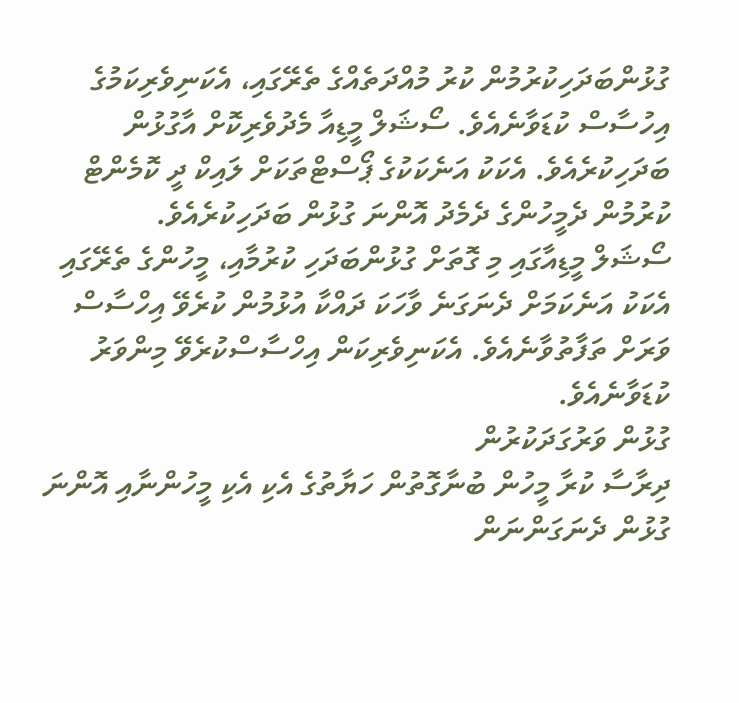ގުޅުންބަދަހިކުރުމުން ކުރު މުއްދަތެއްގެ ތެރޭގައި، އެކަނިވެރިކަމުގެ އިހުސާސް ކުޑަވާނެއެވެ. ސޯޝަލް މީޑިއާ މެދުވެރިކޮށް އާގުޅުން ބަދަހިކުރެއެވެ. އެކަކު އަނެކަކުގެ ޕޯސްޓްތަކަށް ލައިކް ދީ ކޮމެންޓް ކުރުމުން ދެމީހުންގެ ދެމެދު އޮންނަ ގުޅުން ބަދަހިކުރެއެވެ.
ސޯޝަލް މީޑިއާގައި މި ގޮތަށް ގުޅުންބަދަހި ކުރުމާއި، މީހުންގެ ތެރޭގައި އެކަކު އަނެކަމަށް ދެނަގަނެ ވާހަކަ ދައްކާ އުޅުމުން ކުރެވޭ އިހްސާސް ވަރަށް ތަފާތުވާނެއެވެ. އެކަނިވެރިކަން އިހްސާސްކުރެވޭ މިންވަރު ކުޑަވާނެއެވެ.
ގުޅުން ވަރުގަދަކުރުން
ދިރާސާ ކުރާ މީހުން ބުނާގޮތުން ހަޔާތުގެ އެކި އެކި މީހުންނާއި އޮންނަ ގުޅުން ދެނަގަންނަން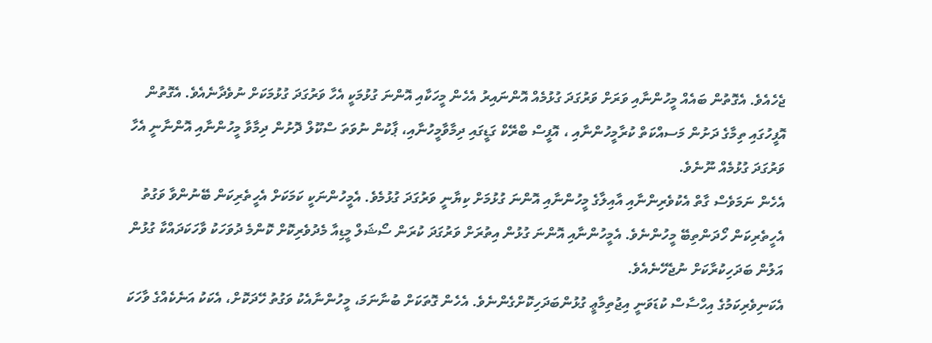ޖެހެއެވެ. އެގޮތުން ބައެއް މީހުންނާއި ވަރަށް ވަރުގަދަ ގުޅުމެއް އޮންނައިރު އެހެން މީހަކާއި އޮންނަ ގުޅުމަކީ އެހާ ވަރުގަދަ ގުޅުމަކަށް ނުވެދާނެއެވެ. އެގޮތުން އޮފީހުގައި ތިމާގެ ދަށުން މަސއްކަތް ކުރާމީހުންނާއި ، އޮފީސް ބްރޭކް ގަޑީގައި ދިމާވާމީހުނާއި، ޕާކުން ނުވަތަ ސްކޫލް ދޮށުން ދިމާވާ މީހުންނާއި އޮންނާނީ އެހާ ވަރުގަދަ ގުޅުމެއް ނޫނެވެ.
އެހެން ނަމަވެސް ގާތް އެކުވެރިންނާއި އާއިލާގެ މީހުންނާއި އޮންނަ ގުޅުމަށް ކިޔާނީ ވަރުގަދަ ގުޅުމެވެ. އެމީހުންނަކީ ކަމަކަށް އެހީތެރިކަން ބޭނުންވާ ވަގުތު އެހީތެރިކަން ހޯދަންތިބޭ މީހުންނެވެ. އެމީހުންނާއި އޮންނަ ގުޅުން އިތުރަށް ވަރުގަދަ ކުރަން ސޯޝަލް މީޑިއާ މެދުވެރިކޮށް ކޮންމެ ދުވަހަކު ވާހަކަދައްކާ ގުޅުން އަލުން ބަދަހިކުރާކަށް ނުޖެހޭނެއެވެ.
އެކަނިވެރިކަމުގެ އިހްސާސް ކުޑަވަނީ އިޖުތިމާޢީ ގުޅުންބަދަހިކޮށްގެންނެވެ. އެހެން ގޮތަކަށް ބުނާނަމަ، މީހުންނާއެކު ވަގުތު ހޭދަކޮށް، އެކަކު އަނެކެއްގެ ވާހަކަ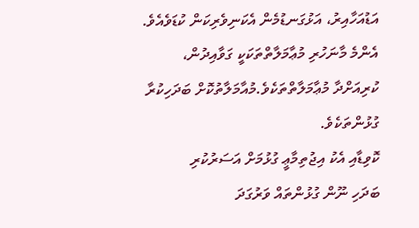އަޑުއަހާއިރު، އަޅުގަނޑުމެން އެކަނިވެރިކަން ކުޑަވެއެވެ. އެންމެ މާނަހުރި މުޢާމަލާތްތަކަކީ ގަވާއިދުން، ކުރިއަށްދާ މުޢާމަލާތްތަކެވެ.މުއާމަލާތުކޮށް ބަދަހިކުރާ ގުޅުންތަކެވެ.
ކޮވިޑާއި އެކު އިޖުތިމާޢީ ގުޅުމަށް އަސަރުކުރި
ބަދަހި ނޫން ގުޅުންތައް ވަރުގަދަ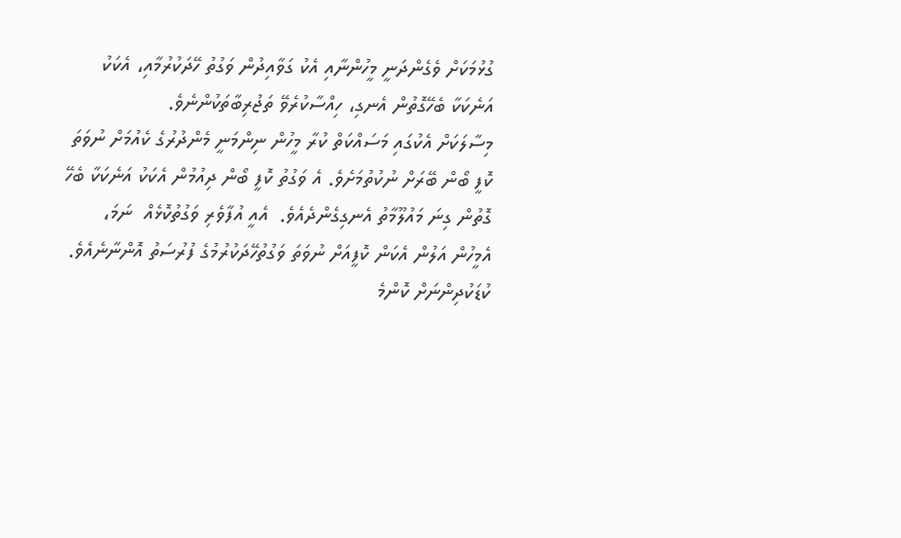ގުޅުމަކަށް ވެގެންދަނީ މީހުންނާއި އެކު ގަވާއިދުން ވަގުތު ހޭދަކުރުމާއި، އެކަކު އަނެކަކާ ބެހޭގޮތުން އެނގި، ހިއްސާކުރެވޭ ތަޖުރިބާތަކުންނެވެ.
މިސާލަކަށް އެކުގައި މަސައްކަތް ކުރާ މީހުން ނިންމަނީ މެންދުރުގެ ކެއުމަށް ނުވަތަ ކޮފީ ބޯން ބޭރަށް ނުކުތުމަށެވެ. އެ ވަގުތު ކޮފީ ބޯން ދިއުމުން އެކަކު އަނެކަކާ ބެހޭ ގޮތުން ގިނަ މައުލޫމާތު އެނގިގެންދެއެވެ.  އެއީ އުފާވެރި ވަގުތުކޮޅެއް  ނަމަ، އެމީހުން އަލުން އެކަން ކޮފީއަށް ނުވަތަ ވަގުތުހޭދަކުރުމުގެ ފުރުސަތު އޮންނާނެއެވެ.
ކުޑަކުދިންނަށް ކޮންމެ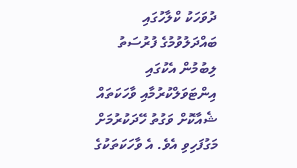ދުވަހަކު ކްލާހުގައި ބައްދަލުވުމުގެ ފުރުސަތު ލިބުމުން އެކުގައި އިންޓަވަލްކުރުމާއި ވާހަކަތައް ޝެއާކޮށް ވަގުތު ހޭދަކުރުމަށް މަގުފަހިވި އެވެ. އެ ވާހަކަތަކުގެ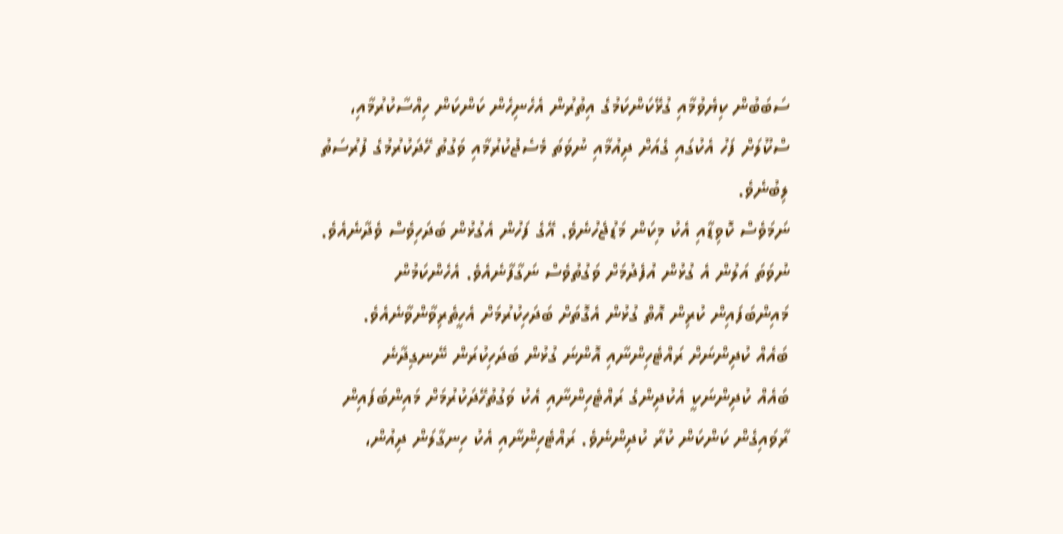ސަބަބުން ކިޔެވުމާއި ގުޅޭކަންކަމުގެ އިތުރުން އެހެނިހެން ކަންކަން ހިއްސާކުރުމާއި، ސްކޫލަށް ފަހު އެކުގައި ގެއަށް ދިއުމާއި ނުވަތަ މެސެޖުކުރުމާއި ވަގުތު ހޭދަކުރުމުގެ ފުރުސަތު ލިބުނެވެ.
ނަމަވެސް ކޮވިޑާއި އެކު މިކަން މަޑުޖެހުނެވެ. އޭގެ ފަހުން އެގުޅުން ބަދަހިވެސް ވެދާނެއެވެ. ނުވަތަ އަލުން އެ ގުޅުން އުފެދުމަށް ވަގުތުވެސް ނަގާފާނެއެވެ. އެހެންކަމުން މައިންބަފައިން ކުރިން އޮތް ގުޅުން އެގޮތަށް ބަދަހިކުރުމަށް އެހީތެރިވާންވާނެއެވެ.
ބައެއް ކުދިންނަށް ރައްޓެހިންނާއި އޮންނަ ގުޅުން ބަދަހިކުރަން ނޭނގިދާނެ
ބައެއް ކުދިންނަކީ އެކުދިންގެ ރައްޓެހިންނާއި އެކު ވަގުތުހޭދަކުރުމަށް މައިންބަފައިން ރާވައިގެން ކަންކަން ކުރާ ކުދިންނެވެ. ރައްޓެހިންނާއި އެކު ހިނގާލަން ދިއުން،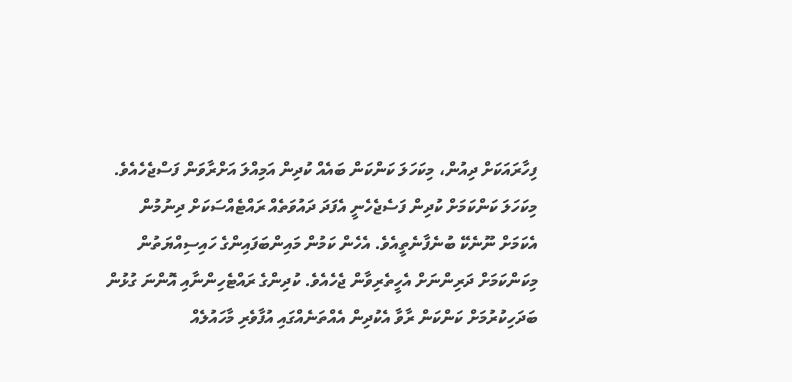ފިހާރައަކަށް ދިއުން، މިކަހަލަ ކަންކަން ބައެއް ކުދިން އަމިއްލަ އަށްރާވަން ފަސްޖެހެއެވެ.
މިކަހަލަ ކަންކަމަށް ކުދިން ފަސެޖެހެނީ އެފަދަ ދައުވަތެއް ރައްޓެއްސަކަށް ދިނުމުން އެކަމަށް ނޫނެކޭ ބުނެފާނެތީއެވެ. އެހެން ކަމުން މައިންބަފައިންގެ ހައިސިއްޔަތުން މިކަންކަމަށް ދަރިންނަށް އެހީތެރިވާން ޖެހެއެވެ. ކުދިންގެ ރައްޓެހިންނާއި އޮންނަ ގުޅުން ބަދަހިކުރުމަށް ކަންކަން ރާވާ އެކުދިން އެއްތަނެއްގައި އުފާވެރި މާހައުލެއް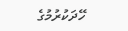ހޭދަކުރުމުގެ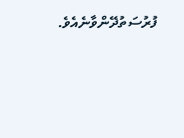ފުރުސަތުދޭންވާނެއެވެ.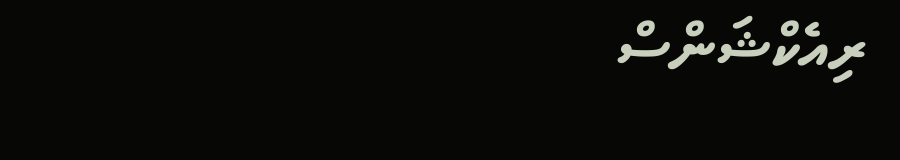ރިއެކްޝަންސް